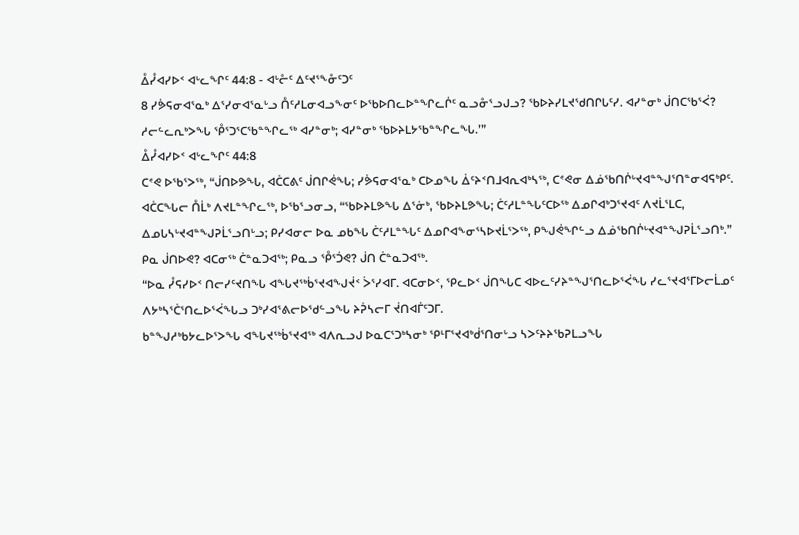ᐂᓮᐊᓯᐅᑉ ᐊᒡᓚᖏᑦ 44:8 - ᐊᒡᓔᑦ ᐃᑦᔪᕐᖕᓁᑦᑐᑦ
8 ᓯᕘᕋᓂᐊᕐᓇᒃ ᐃᕐᓯᓂᐊᕐᓇᒡᓗ ᑍᑦᓱᒪᓂᐊᓗᖕᓂᑦ ᐅᖃᐅᑎᓚᐅᓐᖏᓚᒌᑦ ᓇᓗᓁᕐᓗᒍᓗ? ᖃᐅᔨᓯᒪᔪᖁᑎᒋᒐᑦᓯ. ᐊᓯᓐᓂᒃ ᒎᑎᑕᖃᕐᐹ? ᓱᓕᓪᓚᕆᒃᐳᖓ ᕾᕐᑐᕐᑕᖃᓐᖏᓚᖅ ᐊᓯᓐᓂᒃ; ᐊᓯᓐᓂᒃ ᖃᐅᔨᒪᔭᖃᓐᖏᓚᖓ.’”
ᐂᓮᐊᓯᐅᑉ ᐊᒡᓚᖏᑦ 44:8
ᑕᕝᕙ ᐅᖃᕐᐳᖅ, “ᒎᑎᐅᕗᖓ, ᐊᑖᑕᕕᑦ ᒎᑎᒋᕚᖓ; ᓯᕘᕋᓂᐊᕐᓇᒃ ᑕᐅᓄᖓ ᐄᑦᔨᑉᑎᒧᐊᕆᐊᒃᓴᖅ, ᑕᕝᕙᓂ ᐃᓅᖃᑎᒌᒡᔪᐊᓐᖑᕐᑎᓐᓂᐊᕋᒃᑭᑦ.
ᐊᑖᑕᖓᓕ ᑍᒫᒃ ᐱᔪᒪᓐᖏᓚᖅ, ᐅᖃᕐᓗᓂᓗ, “ᖃᐅᔨᒪᕗᖓ ᐃᕐᓃᒃ, ᖃᐅᔨᒪᕗᖓ; ᑖᑦᓱᒪᓐᖓᑦᑕᐅᖅ ᐃᓄᒋᐊᒃᑐᕐᔪᐊᑦ ᐱᔪᒫᕐᒪᑕ, ᐃᓄᒐᓴᒡᔪᐊᓐᖑᕈᒫᕐᓗᑎᒡᓗ; ᑭᓯᐊᓂᓕ ᐅᓇ ᓄᑲᖓ ᑖᑦᓱᒪᓐᖓᑦ ᐃᓄᒋᐊᖕᓂᕐᓴᐅᔪᒫᕐᐳᖅ, ᑭᖑᕚᖏᓪᓗ ᐃᓅᖃᑎᒌᒡᔪᐊᓐᖑᕈᒫᕐᓗᑎᒃ.”
ᑭᓇ ᒎᑎᐅᕙ? ᐊᑕᓂᖅ ᑖᓐᓇᑐᐊᖅ; ᑭᓇᓗ ᕾᕐᑑᕙ? ᒎᑎ ᑖᓐᓇᑐᐊᖅ.
“ᐅᓇ ᓮᕋᓯᐅᑉ ᑎᓕᓯᑦᔪᑎᖓ ᐊᖓᔪᖅᑳᕐᔪᐊᖑᔫᑉ ᐴᕐᓯᐊᒥ. ᐊᑕᓂᐅᑉ, ᕿᓚᐅᑉ ᒎᑎᖓᑕ ᐊᐅᓚᑦᓯᔨᓐᖑᕐᑎᓚᐅᕐᐹᖓ ᓯᓚᕐᔪᐊᕐᒥᐅᓕᒫᓄᑦ ᐱᔭᒃᓴᕐᑖᕐᑎᓚᐅᕐᐹᖓᓗ ᑐᒃᓯᐊᕐᕕᓕᐅᖁᓪᓗᖓ ᔨᕉᓴᓕᒥ ᔫᑎᐊᒦᑦᑐᒥ.
ᑲᓐᖑᓱᒃᑲᔭᓚᐅᕐᐳᖓ ᐊᖓᔪᖅᑳᕐᔪᐊᖅ ᐊᐱᕆᓗᒍ ᐅᓇᑕᕐᑐᒃᓴᓂᒃ ᕿᒻᒥᕐᔪᐊᒃᑰᕐᑎᓂᒡᓗ ᓴᐳᑦᔨᔨᖃᕈᒪᓗᖓ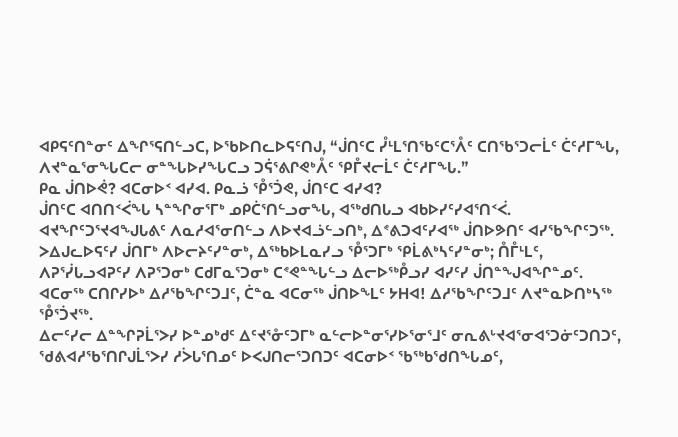ᐊᑭᕋᑦᑎᓐᓂᑦ ᐃᖏᕐᕋᑎᓪᓗᑕ, ᐅᖃᐅᑎᓚᐅᕋᑦᑎᒍ, “ᒎᑎᑦᑕ ᓮᒻᒪᕐᑎᖃᑦᑕᕐᐰᑦ ᑕᑎᖃᕐᑐᓕᒫᑦ ᑖᑦᓱᒥᖓ, ᐱᔪᓐᓇᕐᓂᖓᑕᓕ ᓂᓐᖓᐅᓯᖓᑕᓗ ᑐᕌᕐᕕᒋᕙᒃᐰᑦ ᕿᒤᔪᓕᒫᑦ ᑖᑦᓱᒥᖓ.”
ᑭᓇ ᒎᑎᐅᕚ? ᐊᑕᓂᐅᑉ ᐊᓯᐊ. ᑭᓇᓘ ᕾᕐᑑᕙ, ᒎᑎᑦᑕ ᐊᓯᐊ?
ᒎᑎᑦᑕ ᐊᑎᑎᑉᐹᖓ ᓴᓐᖏᓂᕐᒥᒃ ᓄᑭᑖᕐᑎᓪᓗᓂᖓ, ᐊᖅᑯᑎᒐᓗ ᐊᑲᐅᓯᑦᓯᐊᕐᑎᑉᐹ.
ᐊᔪᖏᑦᑐᕐᔪᐊᖑᒐᕕᑦ ᐱᓇᓱᐊᕐᓂᑎᓪᓗ ᐱᐅᔪᐊᓘᓪᓗᑎᒃ, ᐃᕝᕕᑐᐊᑦᓯᐊᖅ ᒎᑎᐅᕗᑎᑦ ᐊᓯᖃᖏᑦᑐᖅ.
ᐳᐃᒍᓚᐅᕋᑦᓯ ᒎᑎᒥᒃ ᐱᐅᓕᔨᑦᓯᓐᓂᒃ, ᐃᖅᑲᐅᒪᓇᓯᓗ ᕾᕐᑐᒥᒃ ᕿᒫᕕᒃᓴᑦᓯᓐᓂᒃ; ᑍᒤᒻᒪᑦ, ᐱᕈᕐᓰᒐᓗᐊᕈᑦᓯ ᐱᕈᕐᑐᓂᒃ ᑕᑯᒥᓇᕐᑐᓂᒃ ᑕᕝᕙᓐᖓᓪᓗ ᐃᓕᐅᖅᑬᓗᓯ ᐊᓯᑦᓯ ᒎᑎᓐᖑᐊᖏᓐᓄᑦ.
ᐊᑕᓂᖅ ᑕᑎᒋᓯᐅᒃ ᐃᓱᖃᖏᑦᑐᒧᑦ, ᑖᓐᓇ ᐊᑕᓂᖅ ᒎᑎᐅᖕᒪᑦ ᔭᕼᐊ! ᐃᓱᖃᖏᑦᑐᒧᑦ ᐱᔪᓐᓇᐅᑎᒃᓴᖅ ᕾᕐᑑᔪᖅ.
ᐃᓕᑦᓯᓕ ᐃᓐᖏᕈᒫᕐᐳᓯ ᐅᓐᓄᒃᑯᑦ ᐃᑦᔪᕐᓁᑦᑐᒥᒃ ᓇᓪᓕᐅᓐᓂᕐᓯᐅᕐᓂᕐᒧᑦ ᓂᕆᕕᒡᔪᐊᕐᓂᐊᕐᑐᓃᑦᑐᑎᑐᑦ, ᖁᕕᐊᓱᖃᕐᑎᒋᒍᒫᕐᐳᓯ ᓱᐴᒐᕐᑎᓄᑦ ᐅᐸᒍᑎᓕᕐᑐᑎᑐᑦ ᐊᑕᓂᐅᑉ ᖃᖅᑲᖁᑎᖓᓄᑦ,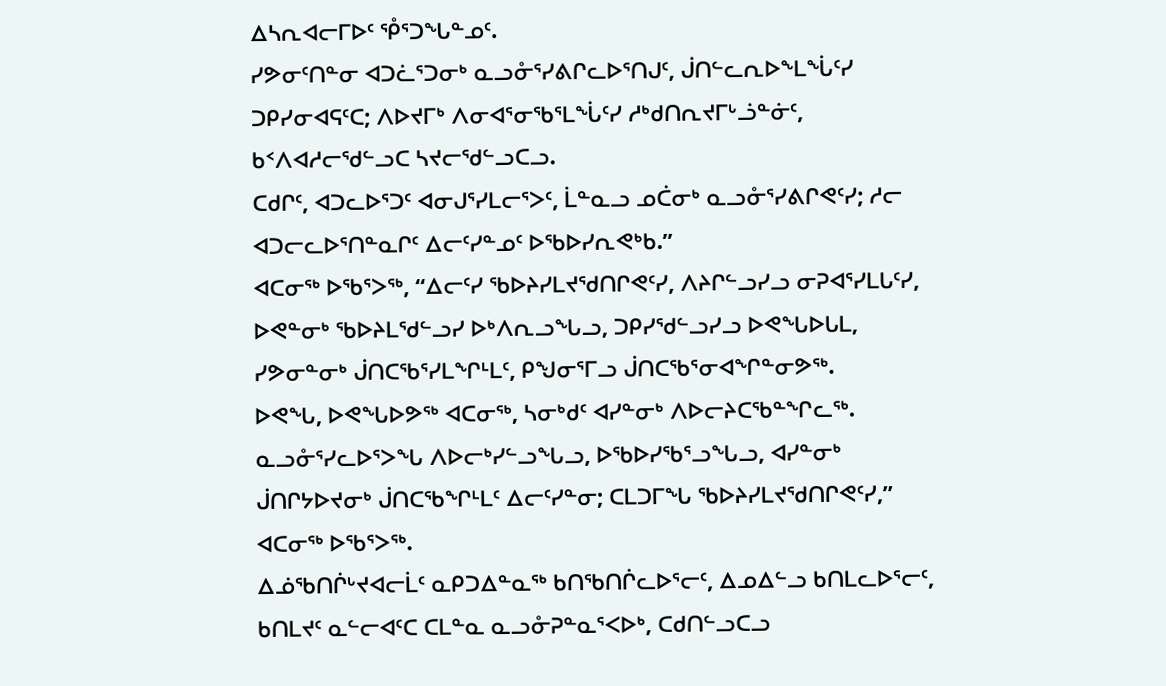ᐃᓴᕆᐊᓕᒥᐅᑦ ᕾᕐᑐᖓᓐᓄᑦ.
ᓯᕗᓂᑦᑎᓐᓂ ᐊᑐᓛᕐᑐᓂᒃ ᓇᓗᓁᕐᓯᕕᒋᓚᐅᕐᑎᒍᑦ, ᒎᑎᓪᓚᕆᐅᖕᒪᖔᑦᓯ ᑐᑭᓯᓂᐊᕋᑦᑕ; ᐱᐅᔪᒥᒃ ᐱᓂᐊᕐᓂᖃᕐᒪᖔᑦᓯ ᓱᒃᑯᑎᕆᔪᒥᒡᓘᓐᓃᑦ, ᑲᑉᐱᐊᓱᓕᖁᓪᓗᑕ ᓴᔪᓕᖁᓪᓗᑕᓗ.
ᑕᑯᒋᑦ, ᐊᑐᓚᐅᕐᑐᑦ ᐊᓂᒍᕐᓯᒪᓕᕐᐳᑦ, ᒫᓐᓇᓗ ᓄᑖᓂᒃ ᓇᓗᓁᕐᓯᕕᒋᕙᑦᓯ; ᓱᓕ ᐊᑐᓕᓚᐅᕐᑎᓐᓇᒋᑦ ᐃᓕᑦᓯᓐᓄᑦ ᐅᖃᐅᓯᕆᕙᒃᑲ.”
ᐊᑕᓂᖅ ᐅᖃᕐᐳᖅ, “ᐃᓕᑦᓯ ᖃᐅᔨᓯᒪᔪᖁᑎᒋᕙᑦᓯ, ᐱᔨᒋᓪᓗᓯᓗ ᓂᕈᐊᕐᓯᒪᒐᑦᓯ, ᐅᕙᓐᓂᒃ ᖃᐅᔨᒪᖁᓪᓗᓯ ᐅᒃᐱᕆᓗᖓᓗ, ᑐᑭᓯᖁᓪᓗᓯᓗ ᐅᕙᖓᐅᒐᒪ, ᓯᕗᓂᓐᓂᒃ ᒎᑎᑕᖃᕐᓯᒪᖏᒻᒪᑦ, ᑭᖑᓂᕐᒥᓗ ᒎᑎᑕᖃᕐᓂᐊᖏᓐᓂᕗᖅ.
ᐅᕙᖓ, ᐅᕙᖓᐅᕗᖅ ᐊᑕᓂᖅ, ᓴᓂᒃᑯᑦ ᐊᓯᓐᓂᒃ ᐱᐅᓕᔨᑕᖃᓐᖏᓚᖅ.
ᓇᓗᓁᕐᓯᓚᐅᕐᐳᖓ ᐱᐅᓕᒃᓯᓪᓗᖓᓗ, ᐅᖃᐅᓯᖃᕐᓗᖓᓗ, ᐊᓯᓐᓂᒃ ᒎᑎᒋᔭᐅᔪᓂᒃ ᒎᑎᑕᖃᖏᒻᒪᑦ ᐃᓕᑦᓯᓐᓂ; ᑕᒪᑐᒥᖓ ᖃᐅᔨᓯᒪᔪᖁᑎᒋᕙᑦᓯ,” ᐊᑕᓂᖅ ᐅᖃᕐᐳᖅ.
ᐃᓅᖃᑎᒌᒡᔪᐊᓕᒫᑦ ᓇᑭᑐᐃᓐᓇᖅ ᑲᑎᖃᑎᒌᓚᐅᕐᓕᑦ, ᐃᓄᐃᓪᓗ ᑲᑎᒪᓚᐅᕐᓕᑦ, ᑲᑎᒪᔪᑦ ᓇᓪᓕᐊᑦᑕ ᑕᒪᓐᓇ ᓇᓗᓁᕈᓐᓇᕐᐸᐅᒃ, ᑕᑯᑎᓪᓗᑕᓗ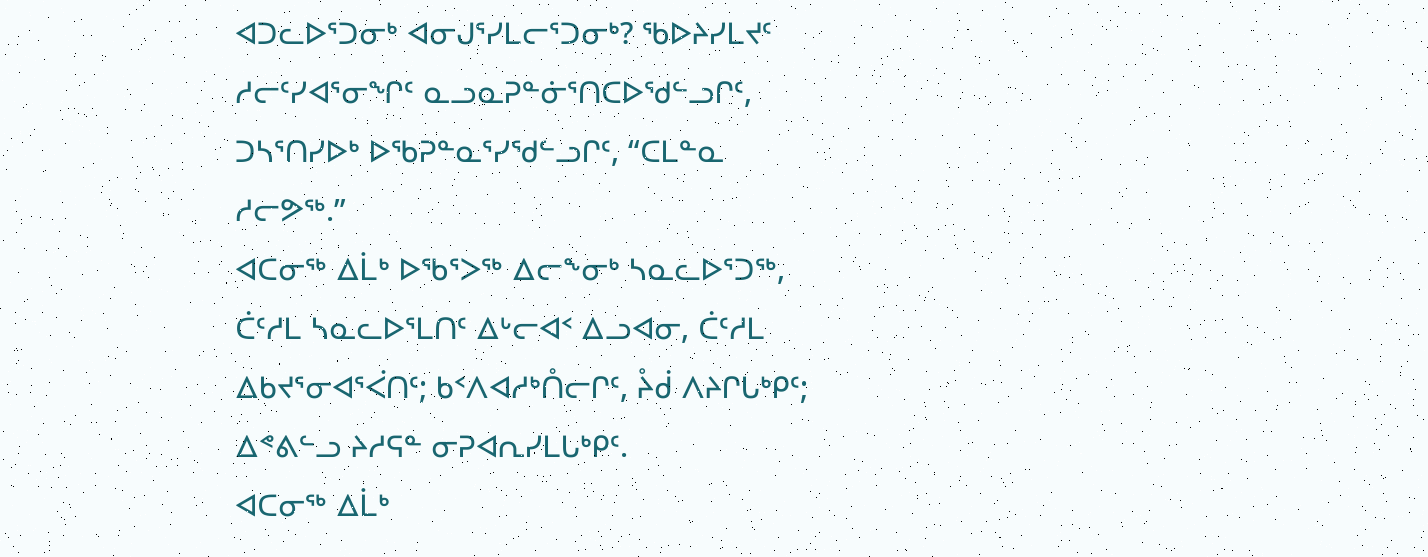ᐊᑐᓚᐅᕐᑐᓂᒃ ᐊᓂᒍᕐᓯᒪᓕᕐᑐᓂᒃ? ᖃᐅᔨᓯᒪᔪᑦ ᓱᓕᑦᓯᐊᕐᓂᖏᑦ ᓇᓗᓇᕈᓐᓃᕐᑎᑕᐅᖁᓪᓗᒋᑦ, ᑐᓴᕐᑎᓯᐅᒃ ᐅᖃᕈᓐᓇᕐᓯᖁᓪᓗᒋᑦ, “ᑕᒪᓐᓇ ᓱᓕᕗᖅ.”
ᐊᑕᓂᖅ ᐃᒫᒃ ᐅᖃᕐᐳᖅ ᐃᓕᖕᓂᒃ ᓴᓇᓚᐅᕐᑐᖅ, ᑖᑦᓱᒪ ᓴᓇᓚᐅᕐᒪᑎᑦ ᐃᒡᓕᐊᑉ ᐃᓗᐊᓂ, ᑖᑦᓱᒪ ᐃᑲᔪᕐᓂᐊᕐᐹᑎᑦ; ᑲᑉᐱᐊᓱᒃᑍᓕᒋᑦ, ᔧᑰ ᐱᔨᒋᒐᒃᑭᑦ; ᐃᕝᕕᓪᓗ ᔨᓱᕋᓐ ᓂᕈᐊᕆᓯᒪᒐᒃᑭᑦ.
ᐊᑕᓂᖅ ᐃᒫᒃ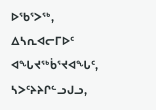ᐅᖃᕐᐳᖅ, ᐃᓴᕆᐊᓕᒥᐅᑦ ᐊᖓᔪᖅᑳᕐᔪᐊᖓᑦ, ᓴᐳᑦᔨᔨᒋᓪᓗᒍᓗ,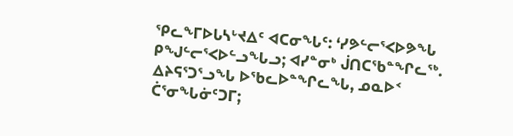ᕿᓚᖕᒥᐅᒐᓴᒡᔪᐃᑦ ᐊᑕᓂᖓᑦ: ‘ᓯᕗᓪᓕᕐᐸᐅᕗᖓ ᑭᖑᓪᓕᕐᐸᐅᓪᓗᖓᓗ; ᐊᓯᓐᓂᒃ ᒎᑎᑕᖃᓐᖏᓚᖅ.
ᐃᔨᕋᕐᑐᕐᓗᖓ ᐅᖃᓚᐅᓐᖏᓚᖓ, ᓄᓇᐅᑉ ᑖᕐᓂᖓᓃᑦᑐᒥ;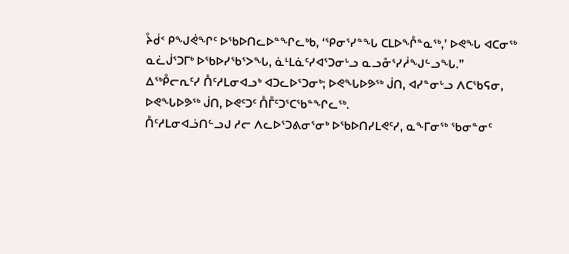ᔧᑰᑉ ᑭᖑᕚᖏᑦ ᐅᖃᐅᑎᓚᐅᓐᖏᓚᒃᑲ, ‘ᕿᓂᕐᓯᓐᖓ ᑕᒪᐅᖎᓐᓇᖅ,’ ᐅᕙᖓ ᐊᑕᓂᖅ ᓇᓛᒎᕐᑐᒥᒃ ᐅᖃᐅᓯᖃᕐᐳᖓ, ᓈᒻᒪᓈᑦᓯᐊᕐᑐᓂᒡᓗ ᓇᓗᓁᕐᓯᓲᖑᓪᓗᖓ.”
ᐃᖅᑬᓕᕆᑦᓯ ᑍᑦᓱᒪᓂᐊᓗᒃ ᐊᑐᓚᐅᕐᑐᓂᒃ; ᐅᕙᖓᐅᕗᖅ ᒎᑎ, ᐊᓯᓐᓂᒡᓗ ᐱᑕᖃᕋᓂ, ᐅᕙᖓᐅᕗᖅ ᒎᑎ, ᐅᕙᑦᑐᑦ ᑍᒤᑦᑐᕐᑕᖃᓐᖏᓚᖅ.
ᑍᑦᓱᒪᓂᐊᓘᑎᓪᓗᒍ ᓱᓕ ᐱᓚᐅᕐᑐᕕᓂᕐᓂᒃ ᐅᖃᐅᑎᓯᒪᕙᑦᓯ, ᓇᖕᒥᓂᖅ ᖃᓂᓐᓂᑦ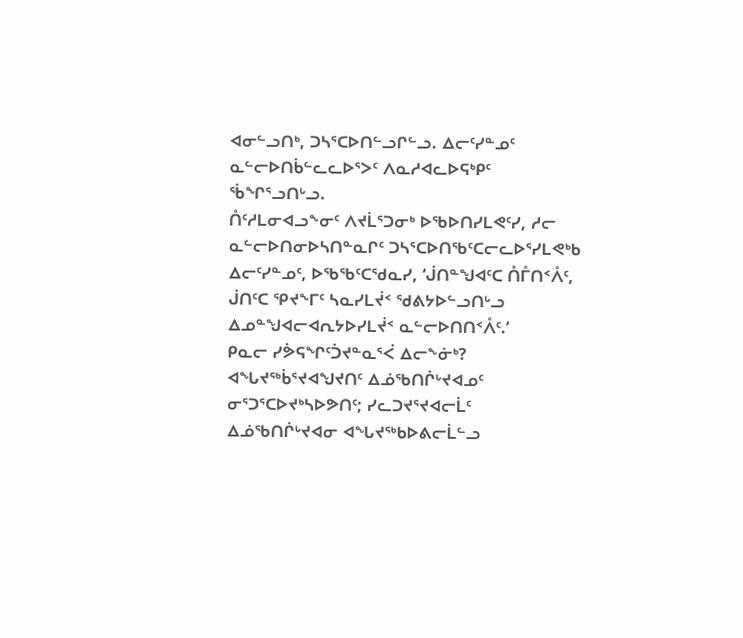ᐊᓂᓪᓗᑎᒃ, ᑐᓴᕐᑕᐅᑎᓪᓗᒋᓪᓗ. ᐃᓕᑦᓯᓐᓄᑦ ᓇᓪᓕᐅᑎᑳᓪᓚᓚᐅᕐᐳᑦ ᐱᓇᓱᐊᓚᐅᕋᒃᑭᑦ ᖄᖏᕐᓗᑎᒡᓗ.
ᑍᑦᓱᒪᓂᐊᓗᖕᓂᑦ ᐱᔪᒫᕐᑐᓂᒃ ᐅᖃᐅᑎᓯᒪᕙᑦᓯ, ᓱᓕ ᓇᓪᓕᐅᑎᓂᐅᓴᑎᓐᓇᒋᑦ ᑐᓴᕐᑕᐅᑎᖃᑦᑕᓕᓚᐅᕐᓯᒪᕙᒃᑲ ᐃᓕᑦᓯᓐᓄᑦ, ᐅᖃᖃᑦᑕᖁᓇᓯ, ‘ᒎᑎᓐᖑᐊᑦᑕ ᑍᒤᑎᑉᐰᑦ, ᒎᑎᑦᑕ ᕿᔪᖕᒥᑦ ᓴᓇᓯᒪᔫᑉ ᖁᕕᔭᐅᓪᓗᑎᒡᓗ ᐃᓄᓐᖑᐊᓕᐊᕆᔭᐅᓯᒪᔫᑉ ᓇᓪᓕᐅᑎᑎᑉᐰᑦ.’
ᑭᓇᓕ ᓯᕘᕋᖏᑦᑑᔪᓐᓇᕐᐹ ᐃᓕᖕᓃᒃ? ᐊᖓᔪᖅᑳᕐᔪᐊᖑᔪᑎᑦ ᐃᓅᖃᑎᒌᒡᔪᐊᓄᑦ ᓂᕐᑐᕐᑕᐅᔪᒃᓴᐅᕗᑎᑦ; ᓯᓚᑐᔪᕐᔪᐊᓕᒫᑦ ᐃᓅᖃᑎᒌᒡᔪᐊᓂ ᐊᖓᔪᖅᑲᐅᕕᓕᒫᓪᓗ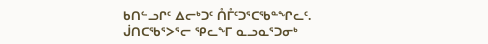ᑲᑎᓪᓗᒋᑦ ᐃᓕᒃᑐᑦ ᑍᒤᑦᑐᕐᑕᖃᓐᖏᓚᑦ.
ᒎᑎᑕᖃᕐᐳᕐᓕ ᕿᓚᖕᒥ ᓇᓗᓇᕐᑐᓂᒃ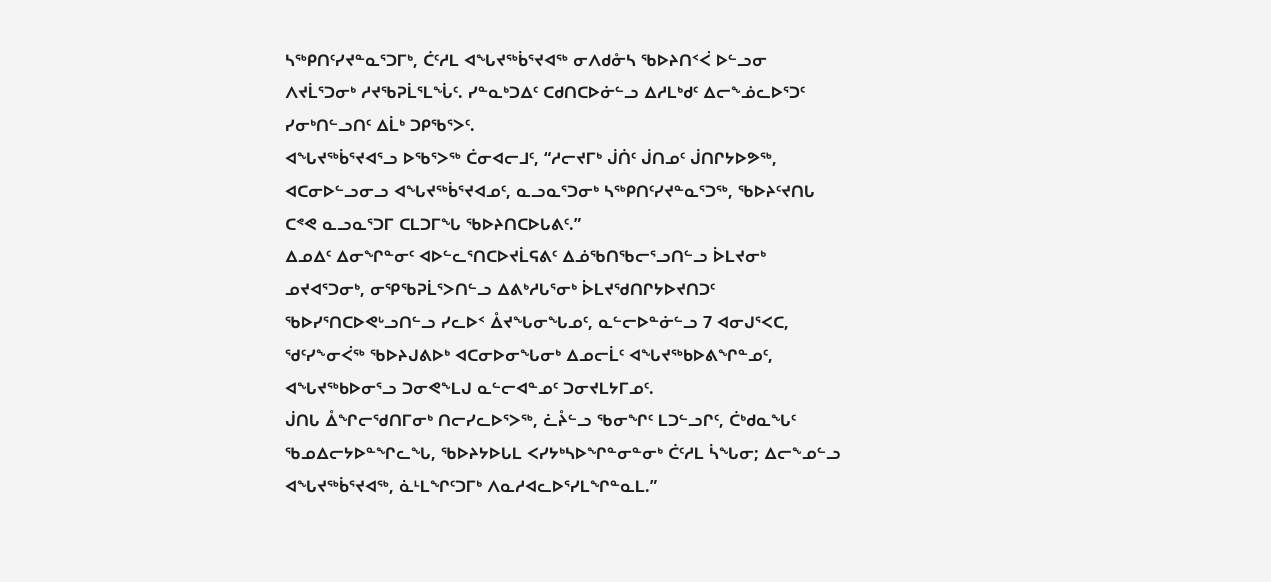ᓴᖅᑭᑎᑦᓯᔪᓐᓇᕐᑐᒥᒃ, ᑖᑦᓱᒪ ᐊᖓᔪᖅᑳᕐᔪᐊᖅ ᓂᐱᑯᓁᓴ ᖃᐅᔨᑎᑉᐹ ᐅᓪᓗᓂ ᐱᔪᒫᕐᑐᓂᒃ ᓱᔪᖃᕈᒫᕐᒪᖔᑦ. ᓯᓐᓇᒃᑐᐃᑦ ᑕᑯᑎᑕᐅᓃᓪᓗ ᐃᓱᒪᒃᑯᑦ ᐃᓕᖕᓅᓚᐅᕐᑐᑦ ᓯᓂᒃᑎᓪᓗᑎᑦ ᐃᒫᒃ ᑐᑭᖃᕐᐳᑦ.
ᐊᖓᔪᖅᑳᕐᔪᐊᕐᓗ ᐅᖃᕐᐳᖅ ᑖᓂᐊᓕᒧᑦ, “ᓱᓕᔪᒥᒃ ᒎᑏᑦ ᒎᑎᓄᑦ ᒎᑎᒋᔭᐅᕗᖅ, ᐊᑕᓂᐅᓪᓗᓂᓗ ᐊᖓᔪᖅᑳᕐᔪᐊᓄᑦ, ᓇᓗᓇᕐᑐᓂᒃ ᓴᖅᑭᑎᑦᓯᔪᓐᓇᕐᑐᖅ, ᖃᐅᔨᑦᔪᑎᒐ ᑕᕝᕙ ᓇᓗᓇᕐᑐᒥ ᑕᒪᑐᒥᖓ ᖃᐅᔨᑎᑕᐅᒐᕕᑦ.”
ᐃᓄᐃᑦ ᐃᓂᖏᓐᓂᑦ ᐊᐅᓪᓚᕐᑎᑕᐅᔪᒫᕋᕕᑦ ᐃᓅᖃᑎᖃᓕᕐᓗᑎᓪᓗ ᐆᒪᔪᓂᒃ ᓄᔪᐊᕐᑐᓂᒃ, ᓂᕿᖃᕈᒫᕐᐳᑎᓪᓗ ᐃᕕᒃᓱᒐᕐᓂᒃ ᐆᒪᔪᖁᑎᒋᔭᐅᔪᑎᑐᑦ ᖃᐅᓯᕐᑎᑕᐅᕙᒡᓗᑎᓪᓗ ᓯᓚᐅᑉ ᐂᔪᖓᓂᖓᓄᑦ, ᓇᓪᓕᐅᓐᓃᓪᓗ 7 ᐊᓂᒍᕐᐸᑕ, ᖁᑦᓯᖕᓂᐹᖅ ᖃᐅᔨᒍᕕᐅᒃ ᐊᑕᓂᐅᓂᖓᓂᒃ ᐃᓄᓕᒫᑦ ᐊᖓᔪᖅᑲᐅᕕᖏᓐᓄᑦ, ᐊᖓᔪᖅᑲᐅᓂᕐᓗ ᑐᓂᕙᖕᒪᒍ ᓇᓪᓕᐊᓐᓄᑦ ᑐᓂᔪᒪᔭᒥᓄᑦ.
ᒎᑎᒐ ᐂᖏᓕᖁᑎᒥᓂᒃ ᑎᓕᓯᓚᐅᕐᐳᖅ, ᓛᔧᓪᓗ ᖃᓂᖏᑦ ᒪᑐᓪᓗᒋᑦ, ᑖᒃᑯᓇᖓᑦ ᖃᓄᐃᓕᔭᐅᓐᖏᓚᖓ, ᖃᐅᔨᔭᐅᒐᒪ ᐸᓯᔭᒃᓴᐅᖏᓐᓂᓐᓂᒃ ᑖᑦᓱᒪ ᓵᖓᓂ; ᐃᓕᖕᓄᓪᓗ ᐊᖓᔪᖅᑳᕐᔪᐊᖅ, ᓈᒻᒪᖏᑦᑐᒥᒃ ᐱᓇᓱᐊᓚᐅᕐᓯᒪᖏᓐᓇᒪ.”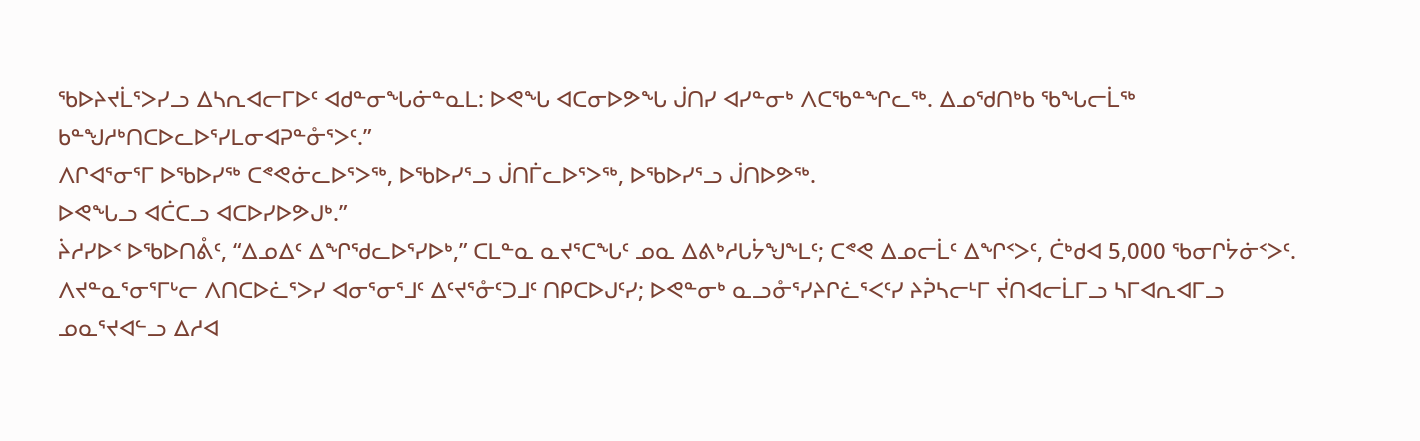ᖃᐅᔨᔪᒫᕐᐳᓯᓗ ᐃᓴᕆᐊᓕᒥᐅᑦ ᐊᑯᓐᓂᖓᓃᓐᓇᒪ: ᐅᕙᖓ ᐊᑕᓂᐅᕗᖓ ᒎᑎᓯ ᐊᓯᓐᓂᒃ ᐱᑕᖃᓐᖏᓚᖅ. ᐃᓄᖁᑎᒃᑲ ᖃᖓᓕᒫᖅ ᑲᓐᖑᓱᒃᑎᑕᐅᓚᐅᕐᓯᒪᓂᐊᕈᓐᓁᕐᐳᑦ.”
ᐱᒋᐊᕐᓂᕐᒥ ᐅᖃᐅᓯᖅ ᑕᕝᕙᓃᓚᐅᕐᐳᖅ, ᐅᖃᐅᓯᕐᓗ ᒎᑎᒦᓚᐅᕐᐳᖅ, ᐅᖃᐅᓯᕐᓗ ᒎᑎᐅᕗᖅ.
ᐅᕙᖓᓗ ᐊᑖᑕᓗ ᐊᑕᐅᓯᐅᕗᒍᒃ.”
ᔩᓱᓯᐅᑉ ᐅᖃᐅᑎᕔᑦ, “ᐃᓄᐃᑦ ᐃᖏᖁᓚᐅᕐᓯᐅᒃ,” ᑕᒪᓐᓇ ᓇᔪᕐᑕᖓᑦ ᓄᓇ ᐃᕕᒃᓱᒐᔮᖑᖕᒪᑦ; ᑕᕝᕙ ᐃᓄᓕᒫᑦ ᐃᖏᑉᐳᑦ, ᑖᒃᑯᐊ 5,000 ᖃᓂᒋᔮᓃᑉᐳᑦ.
ᐱᔪᓐᓇᕐᓂᕐᒥᒡᓕ ᐱᑎᑕᐅᓛᕐᐳᓯ ᐊᓂᕐᓂᕐᒧᑦ ᐃᑦᔪᕐᓁᑦᑐᒧᑦ ᑎᑭᑕᐅᒍᑦᓯ; ᐅᕙᓐᓂᒃ ᓇᓗᓁᕐᓯᔨᒋᓛᕐᐸᑦᓯ ᔨᕉᓴᓕᒻᒥ ᔫᑎᐊᓕᒫᒥᓗ ᓴᒥᐊᕆᐊᒥᓗ ᓄᓇᕐᔪᐊᓪᓗ ᐃᓱᐊ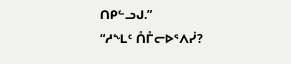ᑎᑭᓪᓗᒍ.”
“ᓱᖕᒪᑦ ᑍᒤᓕᐅᕐᐱᓰ?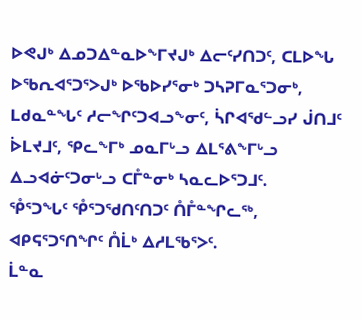ᐅᕙᒍᒃ ᐃᓄᑐᐃᓐᓇᐅᖕᒥᔪᒍᒃ ᐃᓕᑦᓯᑎᑐᑦ, ᑕᒪᐅᖓ ᐅᖃᕆᐊᕐᑐᕐᐳᒍᒃ ᐅᖃᐅᓯᕐᓂᒃ ᑐᓴᕈᒥᓇᕐᑐᓂᒃ, ᒪᑯᓇᓐᖓᑦ ᓱᓕᖏᑦᑐᐊᓗᖕᓂᑦ, ᓵᒋᐊᖁᓪᓗᓯ ᒎᑎᒧᑦ ᐆᒪᔪᒧᑦ, ᕿᓚᖕᒥᒃ ᓄᓇᒥᒡᓗ ᐃᒪᕐᕕᖕᒥᒡᓗ ᐃᓗᐊᓃᑦᑐᓂᒡᓗ ᑕᒤᓐᓂᒃ ᓴᓇᓚᐅᕐᑐᒧᑦ.
ᕾᕐᑐᖓᑦ ᕾᕐᑐᖁᑎᑦᑎᑐᑦ ᑍᒤᓐᖏᓚᖅ, ᐊᑭᕋᕐᑐᕐᑎᖏᑦ ᑍᒫᒃ ᐃᓱᒪᖃᕐᐳᑦ.
ᒫᓐᓇ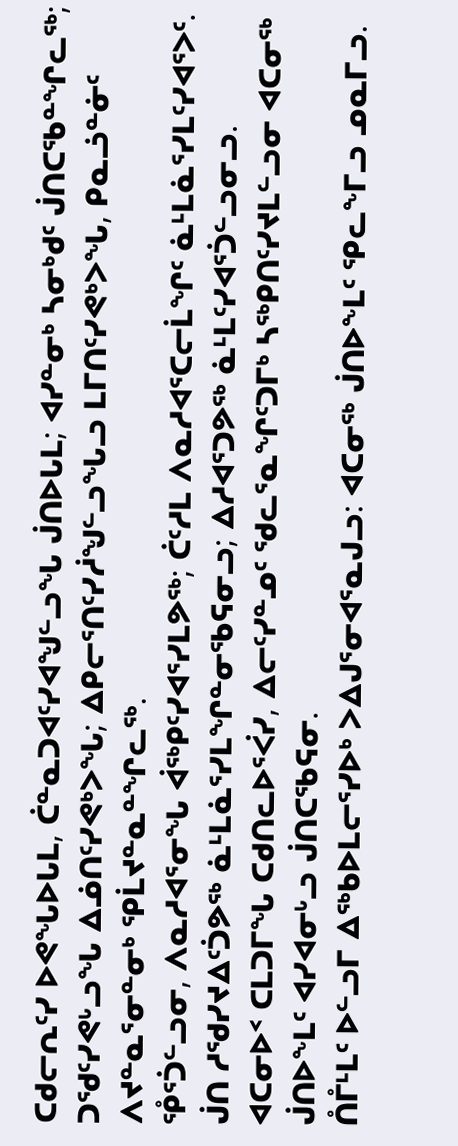ᑕᑯᓕᕆᑦᓯ ᐅᕙᖓᐅᒐᒪ, ᑖᓐᓇᑐᐊᑦᓯᐊᖑᓪᓗᖓ ᒎᑎᐅᒐᒪ; ᐊᓯᓐᓂᒃ ᓴᓂᒃᑯᑦ ᒎᑎᑕᖃᓐᖏᓚᖅ; ᑐᖁᑦᓯᕙᒡᓗᖓ ᐃᓅᑎᑦᓯᕙᒃᐳᖓ; ᐃᑭᓕᕐᑎᑦᓯᓲᖑᓪᓗᖓᓗ ᒪᒥᑎᑦᓯᕙᒃᐳᖓ, ᑭᓇᓘᓐᓃᑦ ᐱᔪᓐᓇᕐᓂᓐᓂᒃ ᕿᒫᔪᓐᓇᓐᖏᓚᖅ.
ᕾᕐᑑᓪᓗᓂ, ᐱᓇᓱᐊᕐᓂᖓ ᐋᖅᑭᑦᓯᐊᕐᓯᒪᕗᖅ; ᑖᑦᓱᒪ ᐱᓇᓱᐊᕐᑕᓕᒫᖏᑦ ᓈᒻᒪᓈᕐᓯᒪᑦᓯᐊᕐᐳᑦ. ᒎᑎ ᓱᖁᓯᔪᐃᑦᑑᕗᖅ ᓈᒻᒪᓈᕐᓯᒪᖏᓐᓂᖃᕋᓂᓗ; ᐃᓱᐊᕐᑐᕗᖅ ᓈᒻᒪᑦᓯᐊᕐᑑᓪᓗᓂᓗ.
ᐊᑕᓂᐅᑉ ᑕᒪᑐᒥᖓ ᑕᑯᑎᓚᐅᕐᐹᓯ, ᐃᓕᑦᓯᓐᓄᑦ ᖁᓚᕐᓇᖏᑦᑐᒥᒃ ᓴᖅᑭᑎᑦᓯᔪᒪᓪᓗᓂ ᐊᑕᓂᖅ ᒎᑎᐅᖕᒪᑦ ᐊᓯᐊᓂᒡᓗ ᒎᑎᑕᖃᕋᓂ.
ᑍᒤᒻᒪᑦ ᐅᓪᓗᒥ ᐃᖅᑲᐅᒪᓕᕐᓯᐅᒃ ᐳᐃᒍᕐᓂᐊᕐᓇᒍᓗ: ᐊᑕᓂᖅ ᒎᑎᐅᖕᒪᑦ ᕿᓚᖕᒥᓗ ᓄᓇᒥᓗ.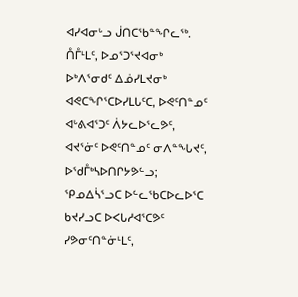ᐊᓯᐊᓂᒡᓗ ᒎᑎᑕᖃᓐᖏᓚᖅ.
ᑍᒤᒻᒪᑦ, ᐅᓄᕐᑐᕐᔪᐊᓂᒃ ᐅᒃᐱᕐᓂᑯᑦ ᐃᓅᓯᒪᔪᓂᒃ ᐊᕙᑕᖏᕐᑕᐅᓯᒪᒐᑦᑕ, ᐅᕙᑦᑎᓐᓄᑦ ᐊᒡᕕᐊᕐᑐᑦ ᐲᔭᓚᐅᕐᓚᕗᑦ, ᐊᔪᕐᓃᑦ ᐅᕙᑦᑎᓐᓄᑦ ᓂᐱᓐᖓᔪᑦ, ᐅᖁᒤᒃᓴᐅᑎᒋᔭᕗᓪᓗ; ᕿᓄᐃᓵᕐᓗᑕ ᐅᓪᓚᖃᑕᐅᓚᐅᕐᑕ ᑲᔪᓯᓗᑕ ᐅᐸᒐᓱᐊᕐᑕᕗᑦ ᓯᕗᓂᑦᑎᓐᓃᒻᒪᑦ,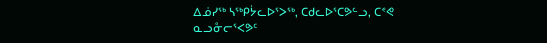ᐃᓅᓯᖅ ᓴᖅᑭᔮᓚᐅᕐᐳᖅ, ᑕᑯᓚᐅᕐᑕᕗᓪᓗ, ᑕᕝᕙ ᓇᓗᓁᓕᕐᐸᕗᑦ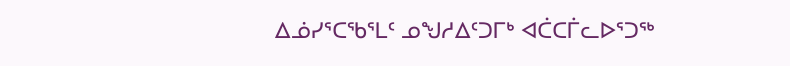ᐃᓅᓯᕐᑕᖃᕐᒪᑦ ᓄᖑᓱᐃᑦᑐᒥᒃ ᐊᑖᑕᒦᓚᐅᕐᑐᖅ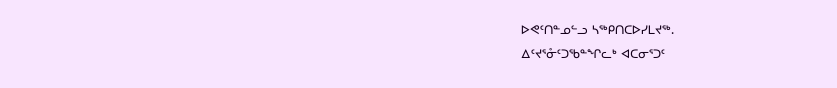ᐅᕙᑦᑎᓐᓄᓪᓗ ᓴᖅᑭᑎᑕᐅᓯᒪᔪᖅ.
ᐃᑦᔪᕐᓁᑦᑐᖃᓐᖏᓚᒃ ᐊᑕᓂᕐᑐᑦ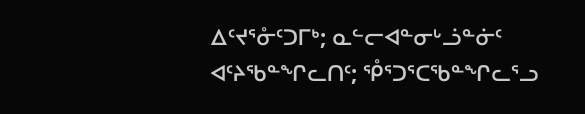ᐃᑦᔪᕐᓁᑦᑐᒥᒃ; ᓇᓪᓕᐊᓐᓂᒡᓘᓐᓃᑦ ᐊᑦᔨᖃᓐᖏᓚᑎᑦ; ᕾᕐᑐᕐᑕᖃᓐᖏᓚᕐᓗ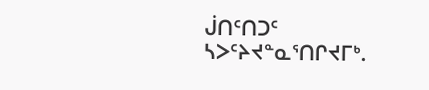ᒎᑎᑦᑎᑐᑦ ᓴᐳᑦᔨᔪᓐᓇᕐᑎᒋᔪᒥᒃ.